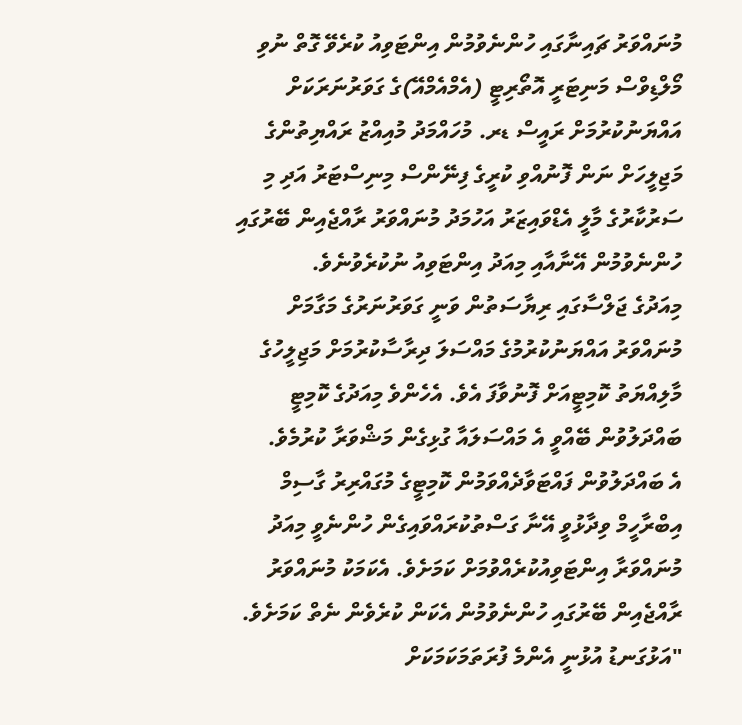މުނައްވަރު ޗައިނާގައި ހުންނެވުމުން އިންޓަވިއު ކުރެވޭ ގޮތް ނުވި
މޯލްޑިވްސް މަނިޓަރީ އޮތޯރިޓީ (އެމްއެމްއޭ)ގެ ގަވަރުނަރަކަށް އައްޔަނުކުރުމަށް ރައީސް ޑރ. މުހައްމަދު މުއިއްޒު ރައްޔިތުންގެ މަޖިލީހަށް ނަން ފޮނުއްވި ކުރީގެ ފިނޭންސް މިނިސްޓަރު އަދި މި ސަރުކާރުގެ މާލީ އެޑްވައިޒަރު އަހުމަދު މުނައްވަރު ރާއްޖެއިން ބޭރުގައި ހުންނެވުމުން އޭނާއާއި މިއަދު އިންޓަވިއު ނުކުރެވުނެވެ.
މިއަދުގެ ޖަލްސާގައި ރިޔާސަތުން ވަނީ ގަވަރުނަރުގެ މަގާމަށް މުނައްވަރު އައްޔަނުކުރުމުގެ މައްސަލަ ދިރާސާކުރުމަށް މަޖިލީހުގެ މާލިއްޔަތު ކޮމިޓީއަށް ފޮނުވާފަ އެވެ. އެހެންވެ މިއަދުގެ ކޮމިޓީ ބައްދަލުވުން ބޭއްވީ އެ މައްސަލައާ ގުޅިގެން މަޝްވަރާ ކުރުމެވެ.
އެ ބައްދަލުވުން ފައްޓަވާދެއްވަމުން ކޮމިޓީގެ މުގައްރިރު ގާސިމް އިބްރާހީމް ވިދާޅުވީ އޭނާ ގަސްތުކުރައްވައިގެން ހުންނެވީ މިއަދު މުނައްވަރާ އިންޓަވިއުކުރެއްވުމަށް ކަމަށެވެ. އެކަމަކު މުނައްވަރު ރާއްޖެއިން ބޭރުގައި ހުންނެވުމުން އެކަން ކުރެވެން ނެތް ކަމަށެވެ.
"އަޅުގަނޑު އުޅުނީ އެންމެ ފުރަތަމަކަމަކަށް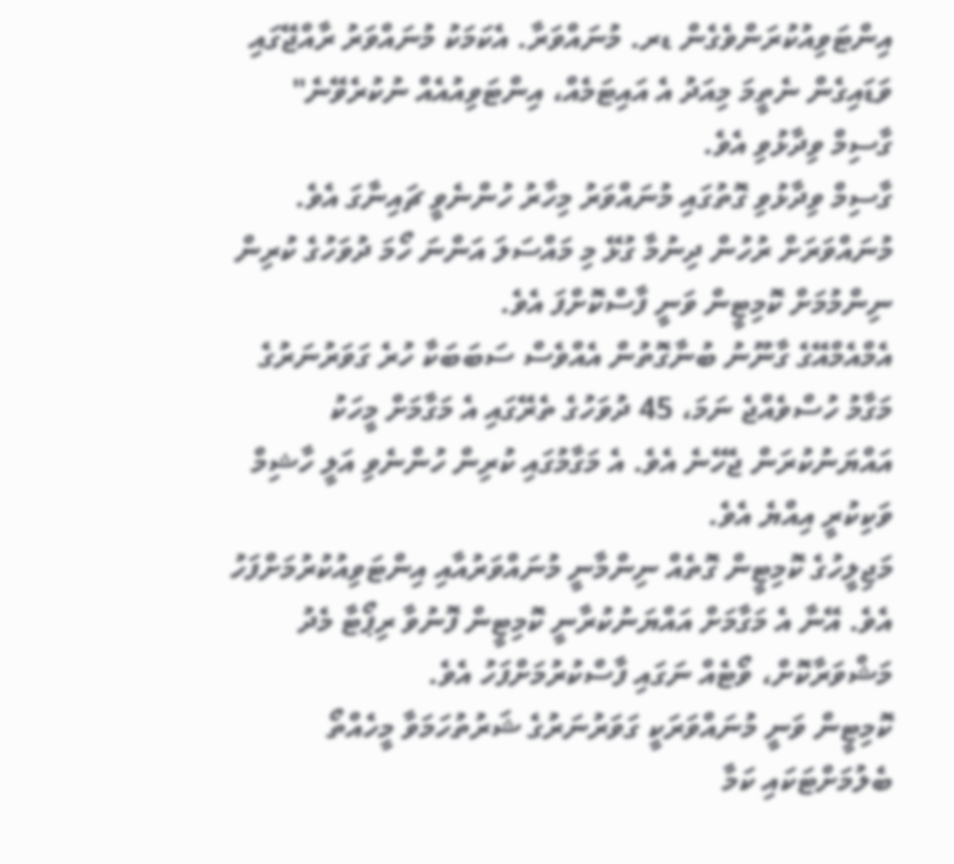އިންޓަވިއުކުރަންވެގެން ޑރ. މުނައްވަރާ. އެކަމަކު މުނައްވަރު ރާއްޖޭގައި ވަޑައިގެން ނެތީމަ މިއަދު އެ އައިޓަމެއް، އިންޓަވިއުއެއް ނުކުރެވޭނެ" ގާސިމް ވިދާޅުވި އެވެ.
ގާސިމް ވިދާޅުވި ގޮތުގައި މުނައްވަރު މިހާރު ހުންނެވީ ޗައިނާގަ އެވެ.
މުނައްވަރަށް ރުހުން ދިނުމާ ގުޅޭ މި މައްސަލަ އަންނަ ހޯމަ ދުވަހުގެ ކުރިން ނިންމުމަށް ކޮމިޓީން ވަނީ ފާސްކޮށްފަ އެވެ.
އެމްއެމްއޭގެ ގާނޫނު ބުނާގޮތުން އެއްވެސް ސަބަބަކާ ހުރެ ގަވަރުނަރުގެ މަގާމު ހުސްވެއްޖެ ނަމަ، 45 ދުވަހުގެ ތެރޭގައި އެ މަގާމަށް މީހަކު އައްޔަނުކުރަން ޖެހޭނެ އެވެ. އެ މަގާމުގައި ކުރިން ހުންނެވި އަލީ ހާޝިމް ވަކިކުރީ އިއްޔެ އެވެ.
މަޖިލީހުގެ ކޮމިޓީން ގޮތެއް ނިންމާނީ މުނައްވަރުއާއި އިންޓަވިއުކުރުމަށްފަހު އެވެ. އޭނާ އެ މަގާމަށް އައްޔަނުކުރާނީ ކޮމިޓީން ފޮނުވާ ރިޕޯޓާ މެދު މަޝްވަރާކޮށް، ވޯޓެއް ނަގައި ފާސްކުރުމަށްފަހު އެވެ.
ކޮމިޓީން ވަނީ މުނައްވަރަކީ ގަވަރުނަރުގެ ޝަރުތުހަމަވާ މީހެއްތޯ ބެލުމަށްޓަކައި ކަމާ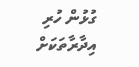ގުޅުން ހުރި އިދާރާތަކަށް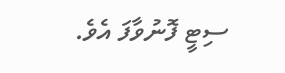ސިޓީ ފޮނުވާފަ އެވެ.